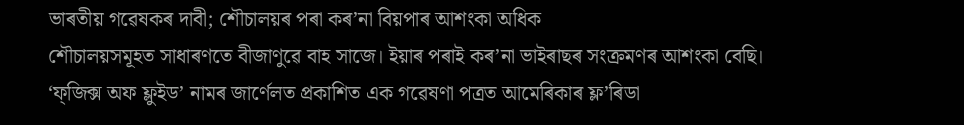ভাৰতীয় গৱেষকৰ দাবী; শৌচালয়ৰ পৰা কৰ’না বিয়পাৰ আশংকা অধিক
শৌচালয়সমূহত সাধাৰণতে বীজাণুৱে বাহ সাজে। ইয়াৰ পৰাই কৰ’না ভাইৰাছৰ সংক্ৰমণৰ আশংকা বেছি।
‘ফ্জিক্স অফ ফ্লুইড’ নামৰ জাৰ্ণেলত প্ৰকাশিত এক গৱেষণা পত্ৰত আমেৰিকাৰ ফ্ল’ৰিডা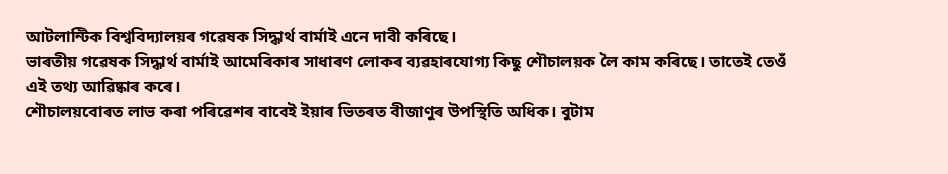আটলান্টিক বিশ্ববিদ্যালয়ৰ গৱেষক সিদ্ধাৰ্থ বাৰ্মাই এনে দাবী কৰিছে।
ভাৰতীয় গৱেষক সিদ্ধাৰ্থ বাৰ্মাই আমেৰিকাৰ সাধাৰণ লোকৰ ব্যৱহাৰযোগ্য কিছু শৌচালয়ক লৈ কাম কৰিছে। তাতেই তেওঁ এই তথ্য আৱিষ্কাৰ কৰে।
শৌচালয়বোৰত লাভ কৰা পৰিৱেশৰ বাবেই ইয়াৰ ভিতৰত বীজাণুৰ উপস্থিতি অধিক। বুটাম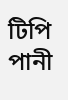টিপি পানী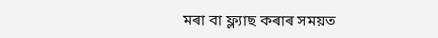মৰা বা ফ্ল্যাছ কৰাৰ সময়ত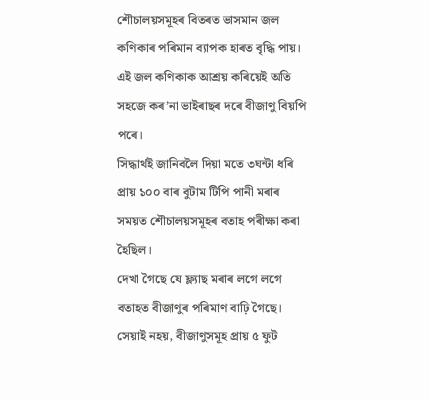শৌচালয়সমূহৰ বিতৰত ভাসমান জল কণিকাৰ পৰিমান ব্যাপক হাৰত বৃদ্ধি পায়। এই জল কণিকাক আশ্ৰয় কৰিয়েই অতি সহজে কৰ’না ভাইৰাছৰ দৰে বীজাণু বিয়পি পৰে।
সিদ্ধাৰ্থই জানিবলৈ দিয়া মতে ৩ঘন্টা ধৰি প্ৰায় ১০০ বাৰ বুটাম টিপি পানী মৰাৰ সময়ত শৌচালয়সমূহৰ বতাহ পৰীক্ষা কৰা হৈছিল।
দেখা গৈছে যে ফ্ল্যাছ মৰাৰ লগে লগে বতাহত বীজাণুৰ পৰিমাণ বাঢ়ি গৈছে। সেয়াই নহয়, বীজাণুসমূহ প্ৰায় ৫ ফুট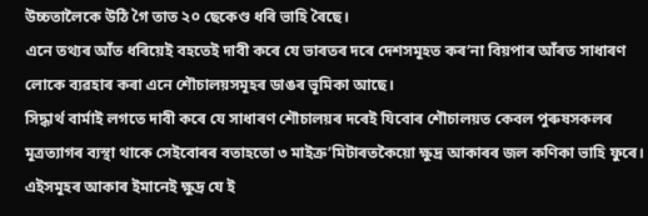উচ্চতালৈকে উঠি গৈ তাত ২০ ছেকেণ্ড ধৰি ভাহি ৰৈছে।
এনে তথ্যৰ আঁত ধৰিয়েই বহতেই দাবী কৰে যে ভাৰতৰ দৰে দেশসমূহত কৰ’না বিয়পাৰ আঁৰত সাধাৰণ লোকে ব্যৱহাৰ কৰা এনে শৌচালয়সমূহৰ ডাঙৰ ভূমিকা আছে।
সিদ্ধাৰ্থ বাৰ্মাই লগতে দাবী কৰে যে সাধাৰণ শৌচালয়ৰ দৰেই যিবোৰ শৌচালয়ত কেবল পুৰুষসকলৰ মূত্ৰত্যাগৰ ব্যস্থা থাকে সেইবোৰৰ বতাহতো ৩ মাইক্ৰ’মিটাৰতকৈয়ো ক্ষুদ্ৰ আকাৰৰ জল কণিকা ভাহি ফুৰে।
এইসমূহৰ আকাৰ ইমানেই ক্ষুদ্ৰ যে ই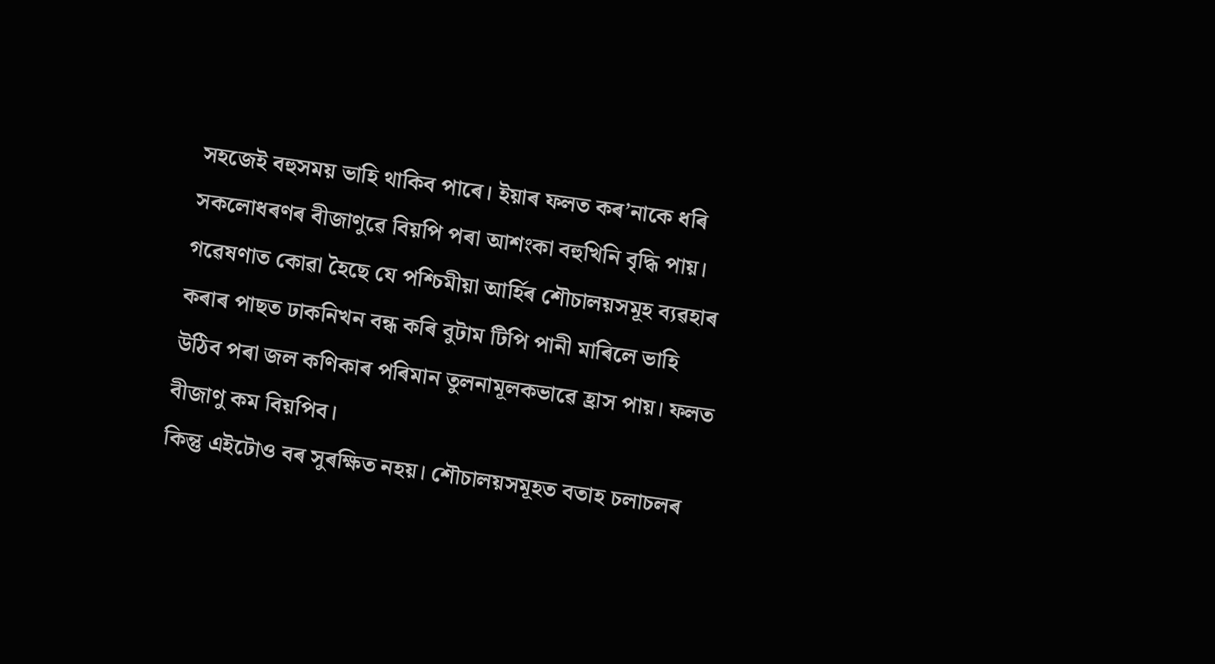সহজেই বহুসময় ভাহি থাকিব পাৰে। ইয়াৰ ফলত কৰ’নাকে ধৰি সকলোধৰণৰ বীজাণুৱে বিয়পি পৰা আশংকা বহুখিনি বৃদ্ধি পায়।
গৱেষণাত কোৱা হৈছে যে পশ্চিমীয়া আৰ্হিৰ শৌচালয়সমূহ ব্যৱহাৰ কৰাৰ পাছত ঢাকনিখন বন্ধ কৰি বুটাম টিপি পানী মাৰিলে ভাহি উঠিব পৰা জল কণিকাৰ পৰিমান তুলনামূলকভাৱে হ্ৰাস পায়। ফলত বীজাণু কম বিয়পিব।
কিন্তু এইটোও বৰ সুৰক্ষিত নহয়। শৌচালয়সমূহত বতাহ চলাচলৰ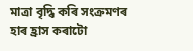মাত্ৰা বৃদ্ধি কৰি সংক্ৰমণৰ হাৰ হ্ৰাস কৰাটো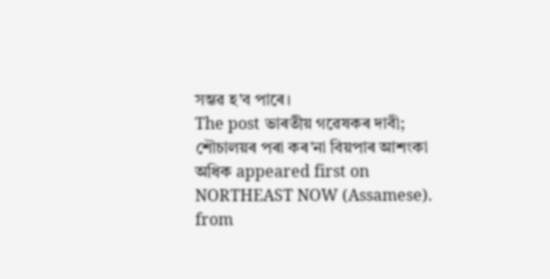সম্ভৱ হ’ব পাৰে।
The post ভাৰতীয় গৱেষকৰ দাবী; শৌচালয়ৰ পৰা কৰ’না বিয়পাৰ আশংকা অধিক appeared first on NORTHEAST NOW (Assamese).
from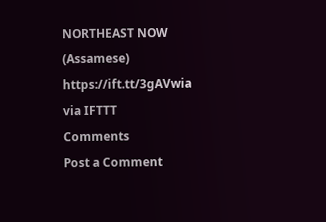NORTHEAST NOW (Assamese) https://ift.tt/3gAVwia
via IFTTT
Comments
Post a Comment